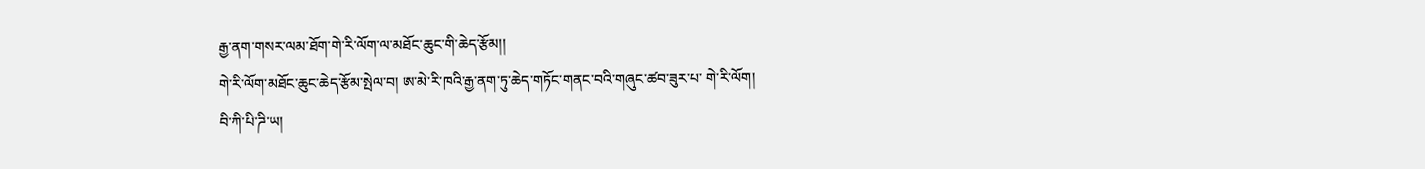རྒྱ་ནག་གསར་ལམ་ཐོག་གེ་རི་ལོག་ལ་མཐོང་ཆུང་གི་ཆེད་རྩོམ།།
གེ་རི་ལོག་མཐོང་ཆུང་ཆེད་རྩོམ་སྤེལ་བ། ཨ་མེ་རི་ཁའི་རྒྱ་ནག་ཏུ་ཆེད་གཏོང་གནང་བའི་གཞུང་ཚབ་ཟུར་པ་ གེ་རི་ལོག།
བི་ཀི་པི་ཌི་ཡ།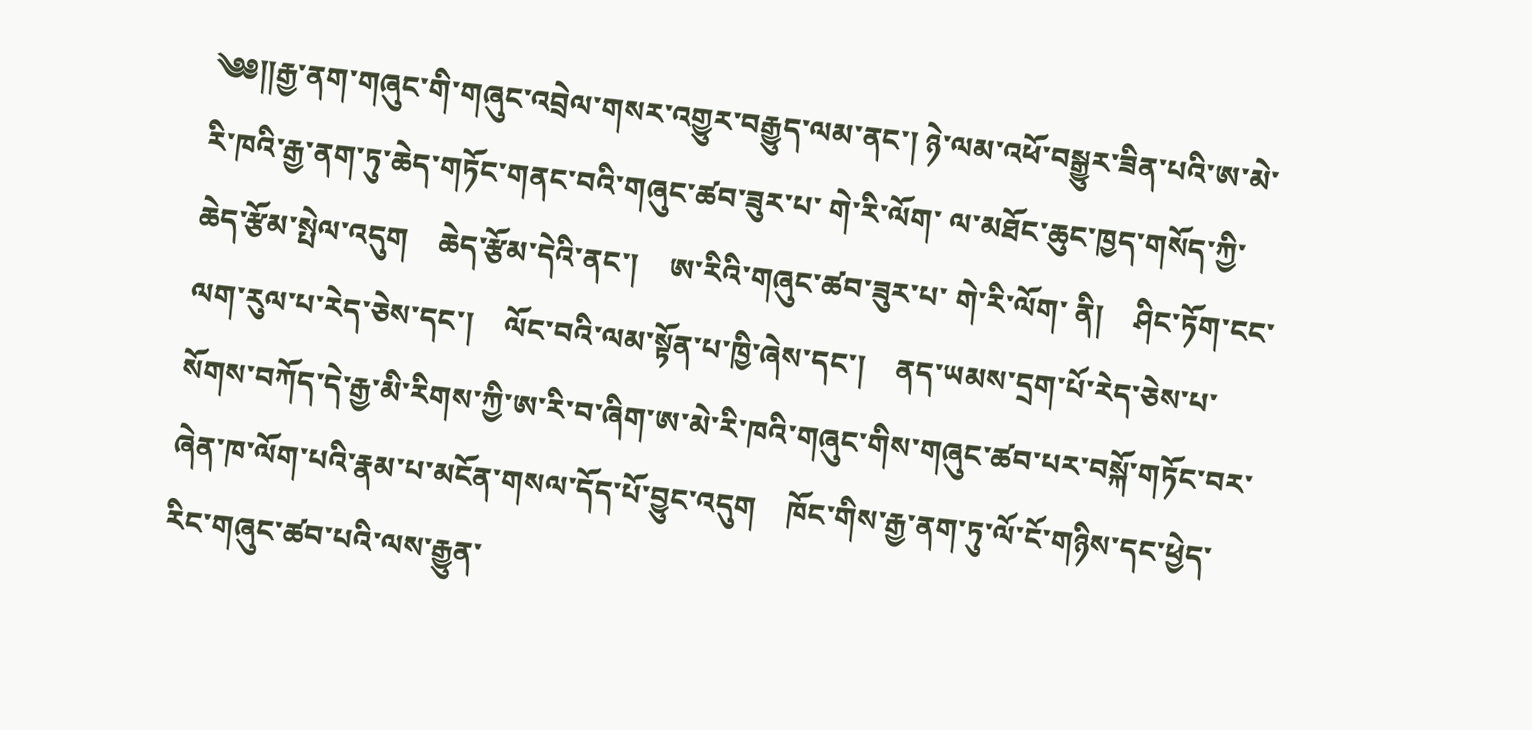༄༅༎རྒྱ་ནག་གཞུང་གི་གཞུང་འབྲེལ་གསར་འགྱུར་བརྒྱུད་ལམ་ནང་། ཉེ་ལམ་འཕོ་བསྒྱུར་ཟིན་པའི་ཨ་མེ་རི་ཁའི་རྒྱ་ནག་ཏུ་ཆེད་གཏོང་གནང་བའི་གཞུང་ཚབ་ཟུར་པ་ གེ་རི་ལོག་ ལ་མཐོང་ཆུང་ཁྱད་གསོད་ཀྱི་ཆེད་རྩོམ་སྤེལ་འདུག    ཆེད་རྩོམ་དེའི་ནང་།    ཨ་རིའི་གཞུང་ཚབ་ཟུར་པ་ གེ་རི་ལོག་ ནི།    ཤིང་ཏོག་ངང་ལག་རུལ་པ་རེད་ཅེས་དང་།    ལོང་བའི་ལམ་སྟོན་པ་ཁྱི་ཞེས་དང་།    ནད་ཡམས་དྲག་པོ་རེད་ཅེས་པ་སོགས་བཀོད་དེ་རྒྱ་མི་རིགས་ཀྱི་ཨ་རི་བ་ཞིག་ཨ་མེ་རི་ཁའི་གཞུང་གིས་གཞུང་ཚབ་པར་བསྐོ་གཏོང་བར་ཞེན་ཁ་ལོག་པའི་རྣམ་པ་མངོན་གསལ་དོད་པོ་བྱུང་འདུག    ཁོང་གིས་རྒྱ་ནག་ཏུ་ལོ་ངོ་གཉིས་དང་ཕྱེད་རིང་གཞུང་ཚབ་པའི་ལས་རྒྱུན་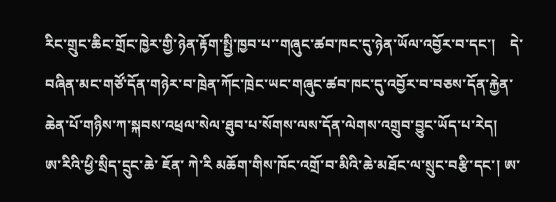རིང་གྲུང་ཆིང་གྲོང་ཁྱེར་གྱི་ཉེན་རྟོག་སྤྱི་ཁྱབ་པ་་གཞུང་ཚབ་ཁང་དུ་ཉེན་ཡོལ་འབྱོར་བ་དང་།    དེ་བཞིན་མང་གཙོ་དོན་གཉེར་བ་ཁྲེན་ཀོང་ཁྲེང་ཡང་གཞུང་ཚབ་ཁང་དུ་འབྱོར་བ་བཅས་དོན་རྐྱེན་ཆེན་པོ་གཉིས་ཀ་སྐབས་འཕྲལ་སེལ་ཐུབ་པ་སོགས་ལས་དོན་ལེགས་འགྲུབ་བྱུང་ཡོད་པ་རེད།    ཨ་རིའི་ཕྱི་སྲིད་དྲུང་ཆེ་ ཇོན་ ཀེ་རི མཆོག་གིས་ཁོང་འགྲོ་བ་མིའི་ཆེ་མཐོང་ལ་སྲུང་བརྩི་དང་། ཨ་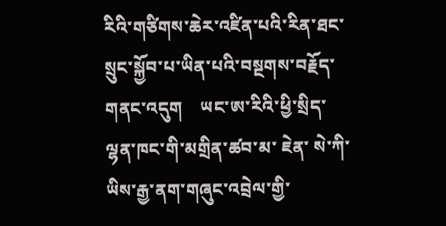རིའི་གཙིགས་ཆེར་འཛིན་པའི་རིན་ཐང་སྲུང་སྐྱོབ་པ་ཡིན་པའི་བསྔགས་བརྗོད་གནང་འདུག    ཡང་ཨ་རིའི་ཕྱི་སྲིད་ལྷན་ཁང་གི་མགྲིན་ཚབ་མ་ ཇེན་ སེ་ཀི་ ཡིས་རྒྱ་ནག་གཞུང་འབྲེལ་གྱི་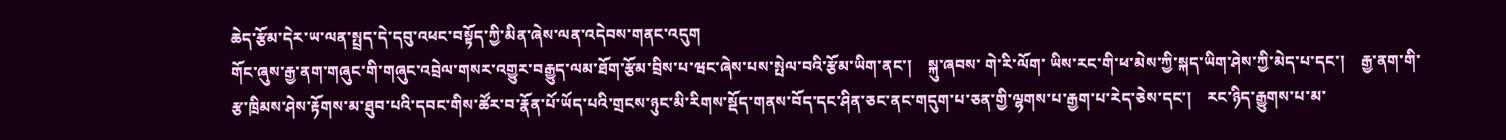ཆེད་རྩོམ་དེར་ཡ་ལན་སྤྲད་དེ་དབུ་འཕང་བསྟོད་ཀྱི་མིན་ཞེས་ལན་འདེབས་གནང་འདུག
གོང་ཞུས་རྒྱ་ནག་གཞུང་གི་གཞུང་འབྲེལ་གསར་འགྱུར་བརྒྱུད་ལམ་ཐོག་རྩོམ་བྲིས་པ་ཝང་ཞེས་པས་སྤེལ་བའི་རྩོམ་ཡིག་ནང་།    སྐུ་ཞབས་ གེ་རི་ལོག་ ཡིས་རང་གི་ཕ་མེས་ཀྱི་སྐད་ཡིག་ཤེས་ཀྱི་མེད་པ་དང་།    རྒྱ་ནག་གི་རྩ་ཁྲིམས་ཤེས་རྟོགས་མ་ཐུབ་པའི་དབང་གིས་ཚོར་བ་རྣོན་པོ་ཡོད་པའི་གྲངས་ཉུང་མི་རིགས་སྡོད་གནས་བོད་དང་ཤིན་ཅང་ནང་གདུག་པ་ཅན་གྱི་ལྷགས་པ་རྒྱག་པ་རེད་ཅེས་དང་།    རང་ཉིད་རྒྱུགས་པ་མ་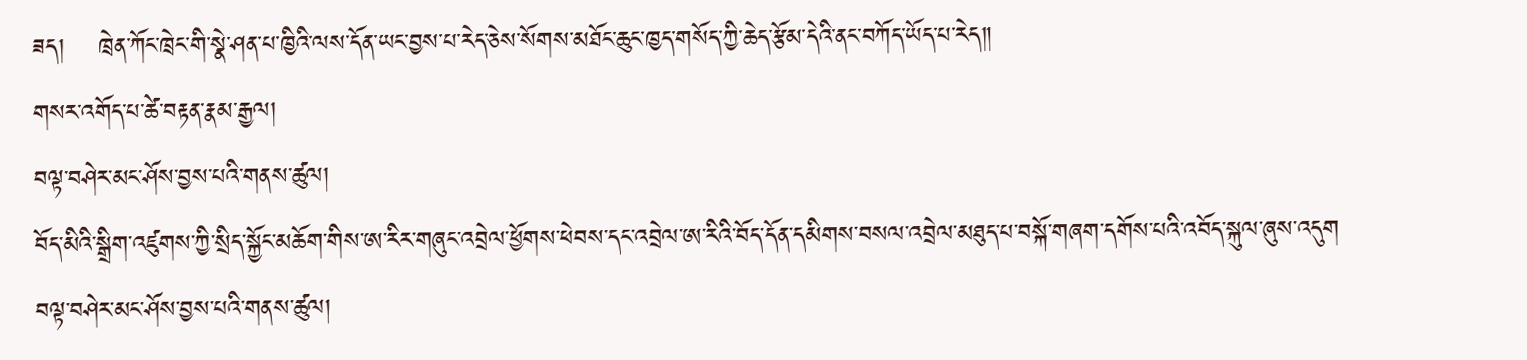ཟད།    ཁྲེན་ཀོང་ཁྲེང་གི་སྣེ་ཤན་པ་ཁྱིའི་ལས་དོན་ཡང་བྱས་པ་རེད་ཅེས་སོགས་མཐོང་ཆུང་ཁྱད་གསོད་ཀྱི་ཆེད་རྩོམ་དེའི་ནང་བཀོད་ཡོད་པ་རེད༎
གསར་འགོད་པ་ཚེ་བརྟན་རྣམ་རྒྱལ།
བལྟ་བཤེར་མང་ཤོས་བྱས་པའི་གནས་ཚུལ།
བོད་མིའི་སྒྲིག་འཛུགས་ཀྱི་སྲིད་སྐྱོང་མཆོག་གིས་ཨ་རིར་གཞུང་འབྲེལ་ཕྱོགས་ཕེབས་དང་འབྲེལ་ཨ་རིའི་བོད་དོན་དམིགས་བསལ་འབྲེལ་མཐུད་པ་བསྐོ་གཞག་དགོས་པའི་འབོད་སྐུལ་ཞུས་འདུག
བལྟ་བཤེར་མང་ཤོས་བྱས་པའི་གནས་ཚུལ།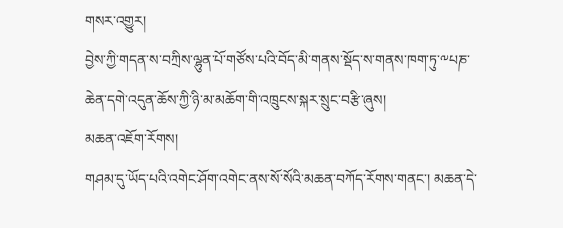གསར་འགྱུར།
བྱེས་ཀྱི་གདན་ས་བཀྲིས་ལྷུན་པོ་གཙོས་པའི་བོད་མི་གནས་སྡོད་ས་གནས་ཁག་ཏུ་༸པཎ་ཆེན་དགེ་འདུན་ཆོས་ཀྱི་ཉི་མ་མཆོག་གི་འཁྲུངས་སྐར་སྲུང་བརྩི་ཞུས།
མཆན་འཇོག་རོགས།
གཤམ་དུ་ཡོད་པའི་འགེང་ཤོག་འགེང་ནས་སོ་སོའི་མཆན་བཀོད་རོགས་གནང་། མཆན་དེ་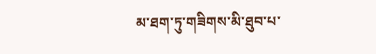མ་ཐག་ཏུ་གཟིགས་མི་ཐུབ་པ་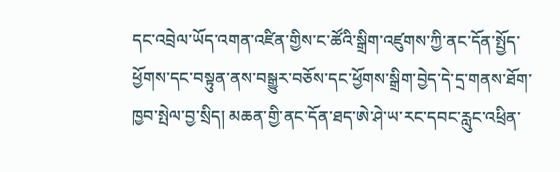དང་འབྲེལ་ཡོད་འགན་འཛིན་གྱིས་ང་ཚོའི་སྒྲིག་འཛུགས་ཀྱི་ནང་དོན་སྤྱོད་ཕྱོགས་དང་བསྟུན་ནས་བསྒྱུར་བཅོས་དང་ཕྱོགས་སྒྲིག་བྱེད་དེ་དྲ་གནས་ཐོག་ཁྱབ་སྤེལ་བྱ་སྲིད། མཆན་གྱི་ནང་དོན་ཐད་ཨེ་ཤེ་ཡ་རང་དབང་རླུང་འཕྲིན་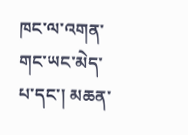ཁང་ལ་འགན་གང་ཡང་མེད་པ་དང་། མཆན་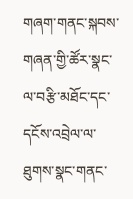གཞག་གནང་སྐབས་གཞན་གྱི་ཚོར་སྣང་ལ་བརྩི་མཐོང་དང་དངོས་འབྲེལ་ལ་ཐུགས་སྣང་གནང་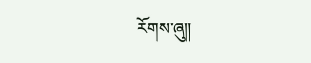རོགས་ཞུ༎